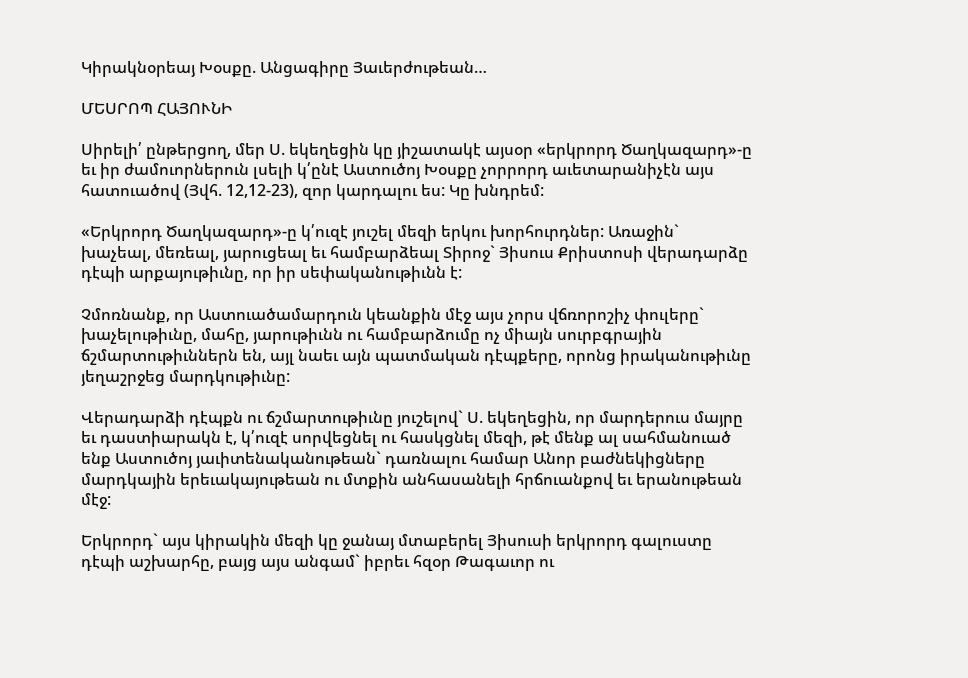Կիրակնօրեայ Խօսքը. Անցագիրը Յաւերժութեան…

ՄԵՍՐՈՊ ՀԱՅՈՒՆԻ

Սիրելի՛ ընթերցող, մեր Ս. եկեղեցին կը յիշատակէ այսօր «երկրորդ Ծաղկազարդ»-ը եւ իր ժամուորներուն լսելի կ՛ընէ Աստուծոյ Խօսքը չորրորդ աւետարանիչէն այս հատուածով (Յվհ. 12,12-23), զոր կարդալու ես: Կը խնդրեմ:

«Երկրորդ Ծաղկազարդ»-ը կ՛ուզէ յուշել մեզի երկու խորհուրդներ: Առաջին` խաչեալ, մեռեալ, յարուցեալ եւ համբարձեալ Տիրոջ` Յիսուս Քրիստոսի վերադարձը դէպի արքայութիւնը, որ իր սեփականութիւնն է:

Չմոռնանք, որ Աստուածամարդուն կեանքին մէջ այս չորս վճռորոշիչ փուլերը` խաչելութիւնը, մահը, յարութիւնն ու համբարձումը ոչ միայն սուրբգրային ճշմարտութիւններն են, այլ նաեւ այն պատմական դէպքերը, որոնց իրականութիւնը յեղաշրջեց մարդկութիւնը:

Վերադարձի դէպքն ու ճշմարտութիւնը յուշելով` Ս. եկեղեցին, որ մարդերուս մայրը եւ դաստիարակն է, կ՛ուզէ սորվեցնել ու հասկցնել մեզի, թէ մենք ալ սահմանուած ենք Աստուծոյ յաւիտենականութեան` դառնալու համար Անոր բաժնեկիցները մարդկային երեւակայութեան ու մտքին անհասանելի հրճուանքով եւ երանութեան մէջ:

Երկրորդ` այս կիրակին մեզի կը ջանայ մտաբերել Յիսուսի երկրորդ գալուստը դէպի աշխարհը, բայց այս անգամ` իբրեւ հզօր Թագաւոր ու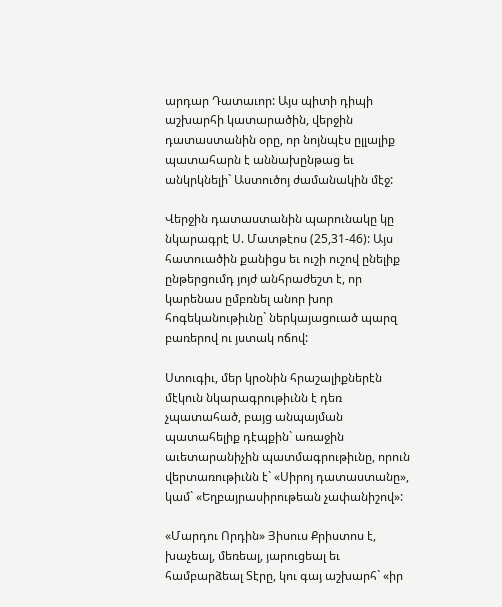արդար Դատաւոր: Այս պիտի դիպի աշխարհի կատարածին, վերջին դատաստանին օրը, որ նոյնպէս ըլլալիք պատահարն է աննախընթաց եւ անկրկնելի` Աստուծոյ ժամանակին մէջ:

Վերջին դատաստանին պարունակը կը նկարագրէ Ս. Մատթէոս (25,31-46): Այս հատուածին քանիցս եւ ուշի ուշով ընելիք ընթերցումդ յոյժ անհրաժեշտ է, որ կարենաս ըմբռնել անոր խոր հոգեկանութիւնը` ներկայացուած պարզ բառերով ու յստակ ոճով:

Ստուգիւ, մեր կրօնին հրաշալիքներէն մէկուն նկարագրութիւնն է դեռ չպատահած, բայց անպայման պատահելիք դէպքին` առաջին աւետարանիչին պատմագրութիւնը, որուն վերտառութիւնն է` «Սիրոյ դատաստանը», կամ` «Եղբայրասիրութեան չափանիշով»:

«Մարդու Որդին» Յիսուս Քրիստոս է, խաչեալ, մեռեալ, յարուցեալ եւ համբարձեալ Տէրը, կու գայ աշխարհ` «իր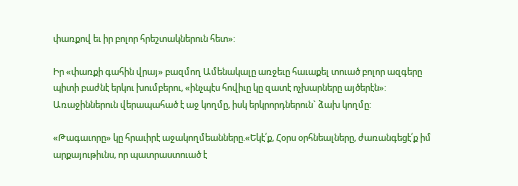փառքով եւ իր բոլոր հրեշտակներուն հետ»:

Իր «փառքի գահին վրայ» բազմող Ամենակալը առջեւը հաւաքել տուած բոլոր ազգերը պիտի բաժնէ երկու խումբերու, «ինչպէս հովիւը կը զատէ ոչխարները այծերէն»: Առաջիններուն վերապահած է աջ կողմը, իսկ երկրորդներուն` ձախ կողմը:

«Թագաւորը» կը հրաւիրէ աջակողմեանները.«Եկէ՛ք, Հօրս օրհնեալները, ժառանգեցէ՛ք իմ արքայութիւնս, որ պատրաստուած է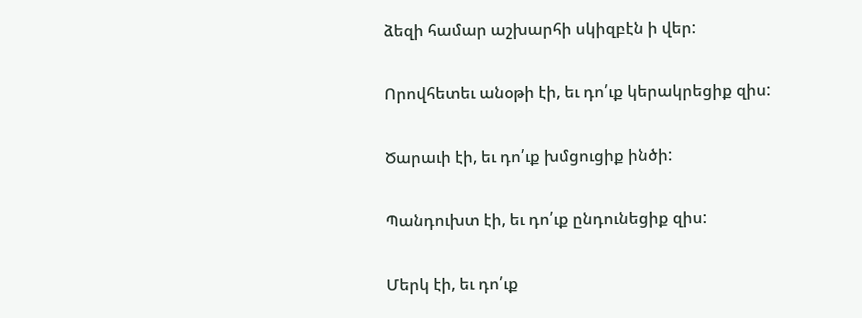ձեզի համար աշխարհի սկիզբէն ի վեր:

Որովհետեւ անօթի էի, եւ դո՛ւք կերակրեցիք զիս:

Ծարաւի էի, եւ դո՛ւք խմցուցիք ինծի:

Պանդուխտ էի, եւ դո՛ւք ընդունեցիք զիս:

Մերկ էի, եւ դո՛ւք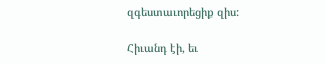զգեստաւորեցիք զիս:

Հիւանդ էի, եւ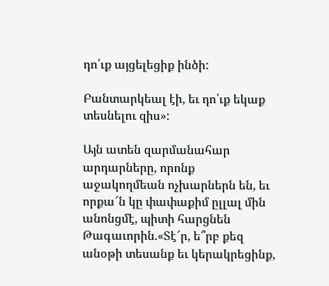դո՛ւք այցելեցիք ինծի:

Բանտարկեալ էի, եւ դո՛ւք եկաք տեսնելու զիս»:

Այն ատեն զարմանահար արդարները, որոնք աջակողմեան ոչխարներն են, եւ որքա՜ն կը փափաքիմ ըլլալ մին անոնցմէ, պիտի հարցնեն Թագաւորին.«Տէ՜ր, ե՞րբ քեզ անօթի տեսանք եւ կերակրեցինք,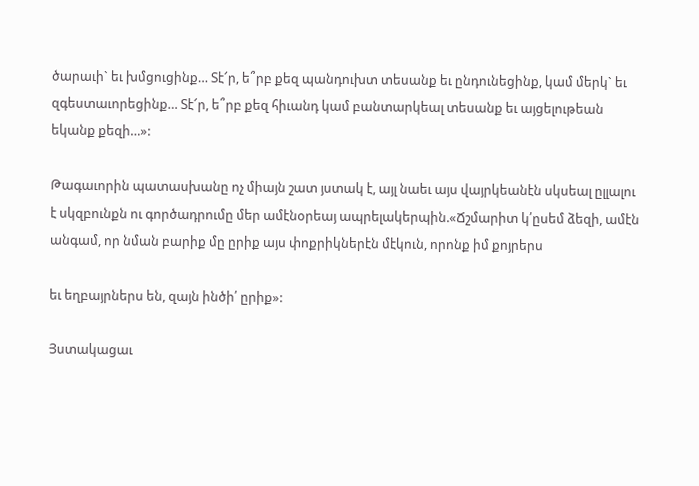ծարաւի` եւ խմցուցինք… Տէ՜ր, ե՞րբ քեզ պանդուխտ տեսանք եւ ընդունեցինք, կամ մերկ` եւ զգեստաւորեցինք… Տէ՜ր, ե՞րբ քեզ հիւանդ կամ բանտարկեալ տեսանք եւ այցելութեան եկանք քեզի…»:

Թագաւորին պատասխանը ոչ միայն շատ յստակ է, այլ նաեւ այս վայրկեանէն սկսեալ ըլլալու է սկզբունքն ու գործադրումը մեր ամէնօրեայ ապրելակերպին.«Ճշմարիտ կ՛ըսեմ ձեզի, ամէն անգամ, որ նման բարիք մը ըրիք այս փոքրիկներէն մէկուն, որոնք իմ քոյրերս

եւ եղբայրներս են, զայն ինծի՛ ըրիք»:

Յստակացաւ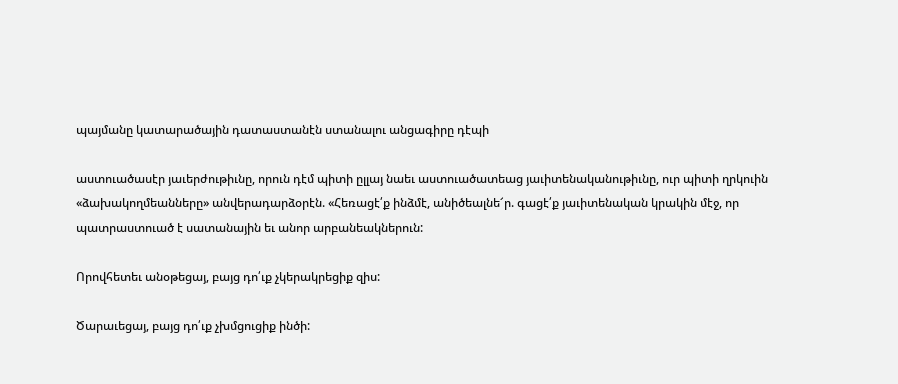պայմանը կատարածային դատաստանէն ստանալու անցագիրը դէպի

աստուածասէր յաւերժութիւնը, որուն դէմ պիտի ըլլայ նաեւ աստուածատեաց յաւիտենականութիւնը, ուր պիտի ղրկուին «ձախակողմեանները» անվերադարձօրէն. «Հեռացէ՛ք ինձմէ, անիծեալնե՜ր. գացէ՛ք յաւիտենական կրակին մէջ, որ պատրաստուած է սատանային եւ անոր արբանեակներուն:

Որովհետեւ անօթեցայ, բայց դո՛ւք չկերակրեցիք զիս:

Ծարաւեցայ, բայց դո՛ւք չխմցուցիք ինծի: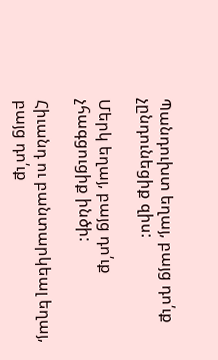Պանդուխտ եղայ, բայց դո՛ւք չընդունեցիք զիս:

Մերկ եղայ, բայց դո՛ւք չհագցուցիք ինծի:

Հիւանդ ու բանտարկեալ եղայ, բայց դո՛ւք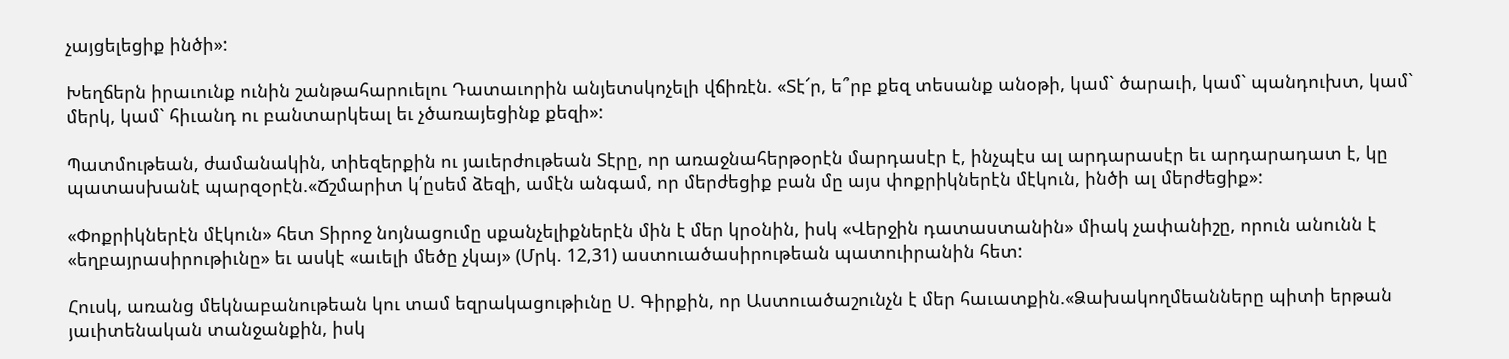չայցելեցիք ինծի»:

Խեղճերն իրաւունք ունին շանթահարուելու Դատաւորին անյետսկոչելի վճիռէն. «Տէ՜ր, ե՞րբ քեզ տեսանք անօթի, կամ` ծարաւի, կամ` պանդուխտ, կամ` մերկ, կամ` հիւանդ ու բանտարկեալ եւ չծառայեցինք քեզի»:

Պատմութեան, ժամանակին, տիեզերքին ու յաւերժութեան Տէրը, որ առաջնահերթօրէն մարդասէր է, ինչպէս ալ արդարասէր եւ արդարադատ է, կը պատասխանէ պարզօրէն.«Ճշմարիտ կ՛ըսեմ ձեզի, ամէն անգամ, որ մերժեցիք բան մը այս փոքրիկներէն մէկուն, ինծի ալ մերժեցիք»:

«Փոքրիկներէն մէկուն» հետ Տիրոջ նոյնացումը սքանչելիքներէն մին է մեր կրօնին, իսկ «Վերջին դատաստանին» միակ չափանիշը, որուն անունն է «եղբայրասիրութիւնը» եւ ասկէ «աւելի մեծը չկայ» (Մրկ. 12,31) աստուածասիրութեան պատուիրանին հետ:

Հուսկ, առանց մեկնաբանութեան կու տամ եզրակացութիւնը Ս. Գիրքին, որ Աստուածաշունչն է մեր հաւատքին.«Ձախակողմեանները պիտի երթան յաւիտենական տանջանքին, իսկ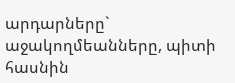արդարները` աջակողմեանները, պիտի հասնին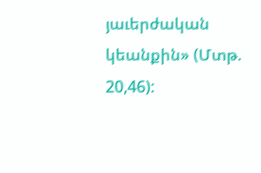յաւերժական կեանքին» (Մտթ. 20,46):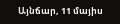Այնճար, 11 մայիս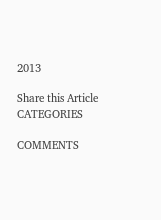2013

Share this Article
CATEGORIES

COMMENTS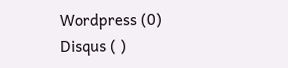Wordpress (0)
Disqus ( )